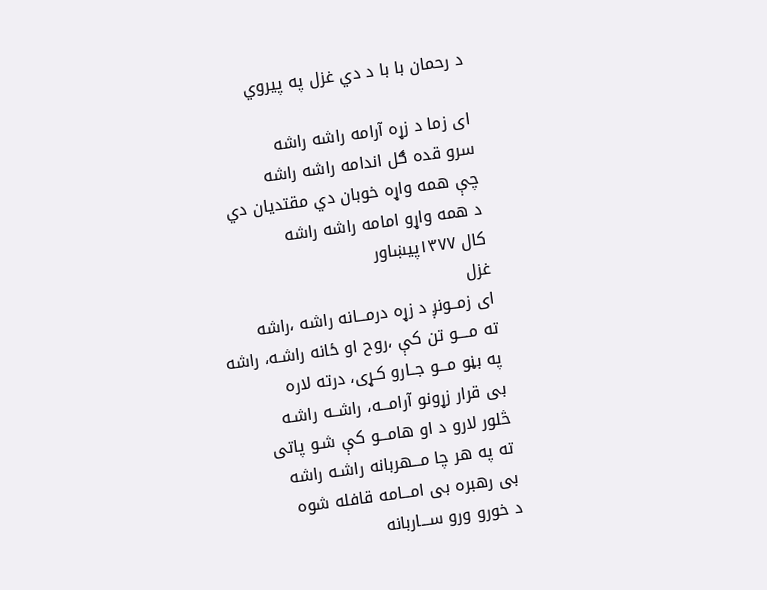د رحمان با با د دي غزل په پیروي

اى زما د زړه آرامه راشه راشه
سرو قده ګل اندامه راشه راشه
چې همه واړه خوبان دي مقتديان دي
د همه واړو امامه راشه راشه
کال ۱۳۷۷پیښاور
غزل
ای زمــونږ د زړه درمـــانه راشه ،راشه
ته مــــو تن کې ،روح او ځانه راشـه، راشه
په بڼو مـــو جــارو کـړی، درته لاره
بی قرار زړونو آرامـــه، راشــه راشـه
څلور لارو د او هامـــو کې شـو پاتی
ته په هر چا مـــهربانه راشـه راشه
بی رهبره بی امـــامه قافله شوه
د خورو ورو ســـاربانه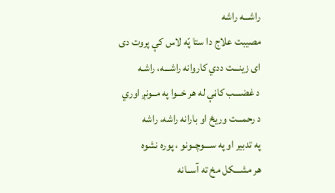راشـــه راشه
مصیبت علاج دا ستا پّه لاس کې پروت دی
ای زینـــت ددي کاروانه راشـــه، راشـه
د غضــــب کاڼې له هر خــوا په مــونږ اوري
د رحمـــت وریځ او بارانه راشه، راشه
په تدبیر او په ســـوچــونو ، پوره نشوه
هر مشـــکل مخ ته آســانه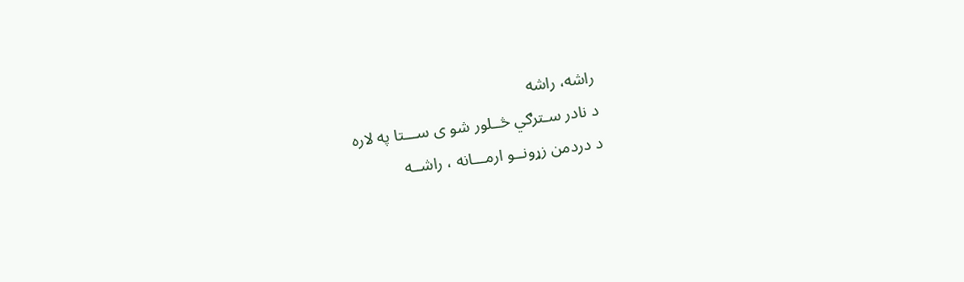راشه، راشه
د نادر سـترګي څــلور شو ی ســـتا په لاره
د دردمن زړونــو ارمـــانه ، راشــه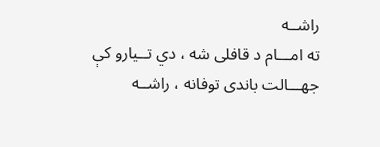راشــه
ته امـــام د قافلی شه ، دي تــیارو کې
جهـــالت باندی توفانه ، راشــه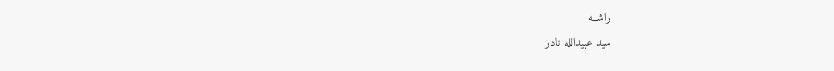راشــه
سید عبیدالله نادر